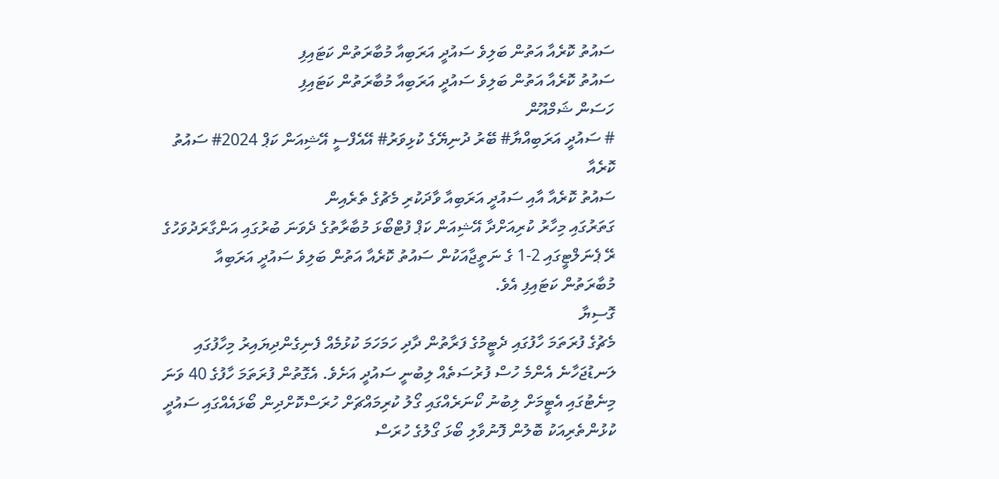ސައުތު ކޮރެއާ އަތުން ބަލިވެ ސައުދީ އަރަބިއާ މުބާރަތުން ކަޓައިފި
ސައުތު ކޮރެއާ އަތުން ބަލިވެ ސައުދީ އަރަބިއާ މުބާރަތުން ކަޓައިފި
ހަސަން ޝަމްއޫން
# ސައުދީ އަރަބިއްޔާ# ބޭރު ދުނިޔޭގެ ކުޅިވަރު# އޭއެފްސީ އޭޝިއަން ކަޕް 2024# ސައުތު ކޮރެއާ
ސައުތު ކޮރެއާ އާއި ސައުދީ އަރަބިއާ ވާދަކުރި މެޗުގެ ތެރެއިން
ގަތަރުގައި މިހާރު ކުރިއަށްދާ އޭޝިއަން ކަޕް ފުޓްބޯޅަ މުބާރާތުގެ ދެވަނަ ބުރުގައި އަންގާރަދުވަހުގެ ރޭ ޕެނަލްޓީގައި 2-1 ގެ ނަތީޖާއަކުން ސައުތު ކޮރެއާ އަތުން ބަލިވެ ސައުދީ އަރަބިއާ މުބާރަތުން ކަޓައިފި އެވެ.
ގޮސިޔާ
މެޗުގެ ފުރަތަމަ ހާފުގައި ދެޓީމުގެ ފަރާތުން ދާދި ހަމަހަމަ ކުޅުމެއް ފެނިގެންދިޔައިރު މިހާފުގައި ލަނޑުޖަހާނެ އެންމެ ހުސް ފުރުސަތެއް ލިބުނީ ސައުދީ އަށެވެ. އެގޮތުން ފުރަތަމަ ހާފުގެ 40 ވަނަ މިނެޓުގައި އެޓީމަށް ލިބުނު ކޯނަރެއްގައި ގޯލު ކުރިމައްޗަށް ހުރަސްކޮށްދިން ބޯޅައެއްގައި ސައުދީ ކުޅުންތެރިއަކު ބޮލުން ފޮނުވާލި ބޯޅަ ގޯލުގެ ހުރަސް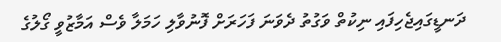ދަނޑީގައިޖެހިފައި ނިކުތް ވަގުތު ދެވަނަ ފަހަރަށް ފޮނުވާލި ހަމަލާ ވެސް އަމާޒުވީ ގޯލުގެ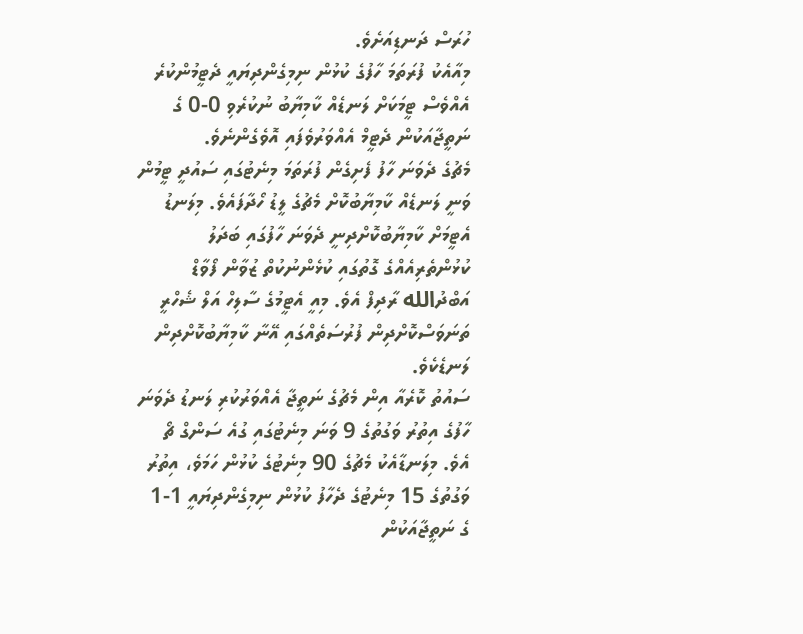ހުރަސް ދަނޑިއަށެވެ.
މިއާއެކު ފުރަތަމަ ހާފުގެ ކުޅުން ނިމިގެންދިޔައީ ދެޓީމުންކުރެ އެއްވެސް ޓީމަކަށް ލަނޑެއް ކާމިޔާބު ނުކުރެވި 0-0 ގެ ނަތީޖާއަކުން ދެޓީމް އެއްވަރުވެފައި އޮވެގެންނެވެ.
މެޗުގެ ދެވަނަ ހާފު ފެށިގެން ފުރަތަމަ މިނެޓުގައި ސައުދީ ޓީމުން ވަނީ ލަނޑެއް ކާމިޔާބުކޮށް މެޗުގެ ލީޑު ހޯދާފައެވެ. މިލަނޑު އެޓީމަށް ކާމިޔާބުކޮށްދިނީ ދެވަނަ ހާފުގައި ބަދަލު ކުޅުންތެރިއެއްގެ ގޮތުގައި ކުޅެންނުކުތް ޒުވާން ފޯވާޑް އަބްދުالله ރާދިފް އެވެ. މިއީ އެޓީމުގެ ސާލިހް އަލް ޝެހްރީ ތަނަވަސްކޮށްދިން ފުރުސަތެއްގައި އޭނާ ކާމިޔާބުކޮށްދިން ލަނޑެކެވެ.
ސައުތު ކޮރެއާ އިން މެޗުގެ ނަތީޖާ އެއްވަރުކުރި ލަނޑު ދެވަނަ ހާފުގެ އިތުރު ވަގުތުގެ 9 ވަނަ މިނެޓުގައި ގުއެ ސަންގް ޗޯ އެވެ. މިލަނޑާއެކު މެޗުގެ 90 މިނެޓުގެ ކުޅުން ހަމަވެ، އިތުރު ވަގުތުގެ 15 މިނެޓުގެ ދެހާފު ކުޅުން ނިމިގެންދިޔައީ 1-1 ގެ ނަތީޖާއަކުން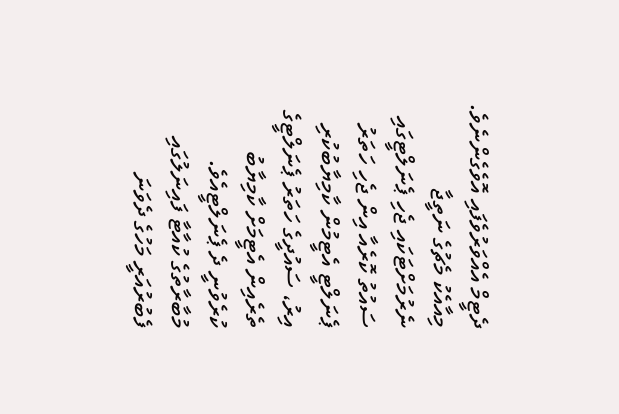ދެޓީމް އެއްވަރުވެފައި އޮވެގެންނެވެ. މިއާއެކު މެޗުގެ ނަތީޖާ ނެރުމަށްޓަކައި ޖެހި ޕެނަލްޓީގައި ސައުތު ކޮރެއާ އިން ޖެހި ހަތަރު ޕެނަލްޓީ އެޓީމުން ކާމިޔާބުކުރި އިރު، ސައުދީގެ ހަތަރު ޕެނަލްޓީގެ ތެރެއިން އެޓީމަށް ކާމިޔާބު ކުރެވުނީ ދެ ޕެނަލްޓީއެވެ.
މުބާރާތުގެ ކުއާޓާ ފައިނަލުގައި ފެބުރުއަރީ މަހުގެ ދެވަނަ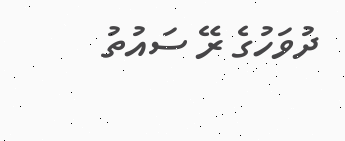ދުވަހުގެ ރޭ ސައުތު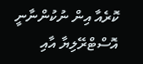ކޮރެއާ އިން ނުކުންނާނީ އޮސްޓްރޭލިޔާ އާއި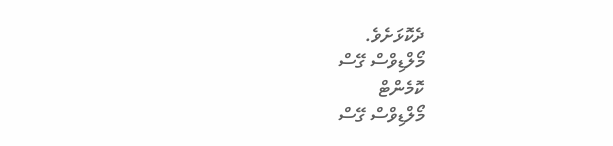ދެކޮޅަށެވެ.
މޯލްޑިވްސް ގޭސް
ކޮމެންޓް
މޯލްޑިވްސް ގޭސް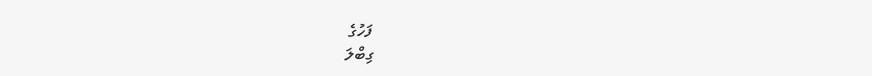ފަހުގެ
ގިބްލަ